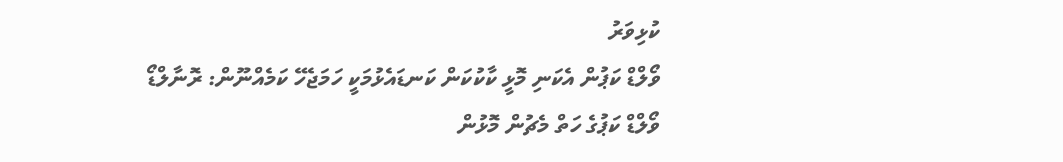ކުޅިވަރު
ވޯލްޑް ކަޕުން އެކަނި މޮޅީ ކާކުކަން ކަނޑައެޅުމަކީ ހަމަޖެހޭ ކަމެއްނޫން: ރޮނާލްޑޯ
ވޯލްޑް ކަޕުގެ ހަތް މެޗުން މޮޅުން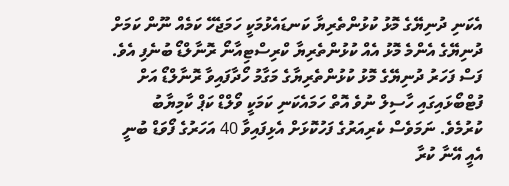އެކަނި ދުނިޔޭގެ މޮޅު ކުޅުންތެރިޔާ ކަނޑައެޅުމަކީ ހަމަޖެހޭ ކަމެއް ނޫން ކަމަށް ދުނިޔޭގެ އެންމެ މޮޅު އެއް ކުޅުންތެރިޔާ ކްރިސްޓިއާނޯ ރޮނާލްޑޯ ބުނެފި އެވެ.
ފަސް ފަހަރު ދުނިޔޭގެ މޮޅު ކުޅުންތެރިޔާގެ މަގާމު ހޯދާފައިވާ ރޮނާލްޑޯ އަށް ފުޓްބޯޅައިގައި ހާސިލް ނުވެ އޮތް ހަމައެކަނި ކަމަކީ ވޯލްޑް ކަޕް ކާމިޔާބު ކުރުމެވެ. ނަމަވެސް ކެރިއަރުގެ ފަހުކޮޅަށް އެޅިފައިވާ 40 އަހަރުގެ ފޯވަޑް ބުނީ އެއީ އޭނާ ކުރާ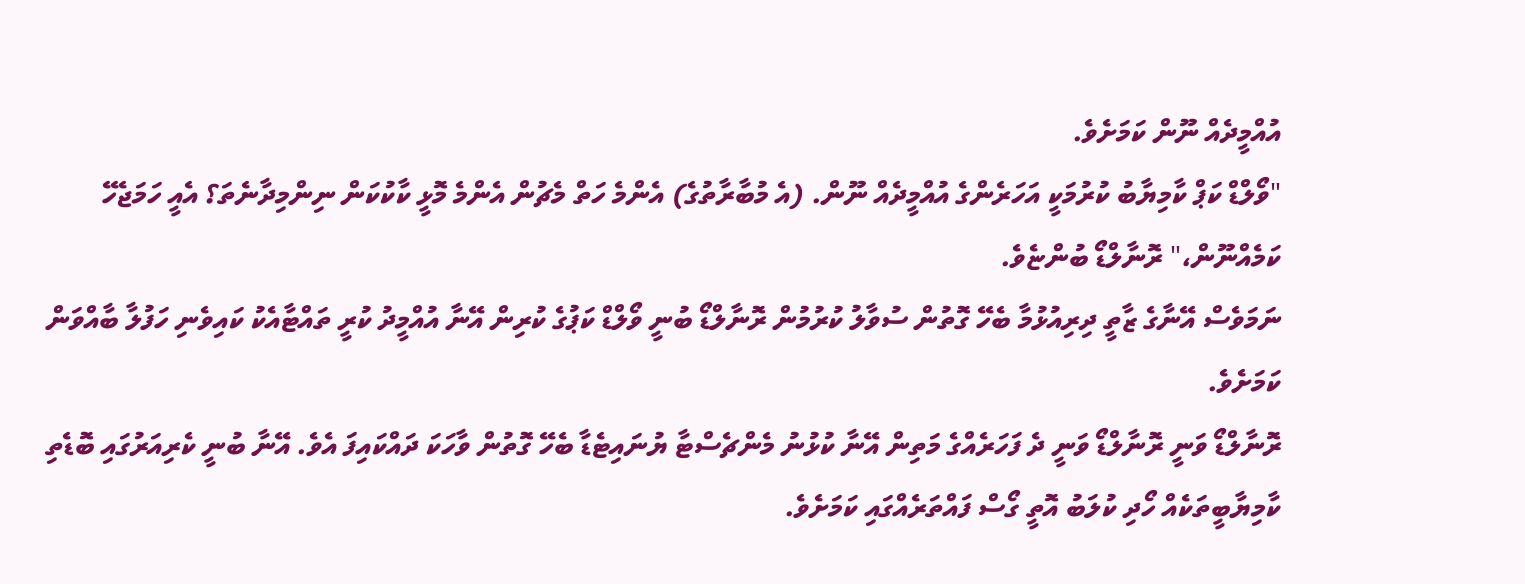އުއްމީދެއް ނޫން ކަމަށެވެ.
"ވޯލްޑް ކަޕް ކާމިޔާބު ކުރުމަކީ އަހަރެންގެ އުއްމީދެއް ނޫން. (އެ މުބާރާތުގެ) އެންމެ ހަތް މެޗުން އެންމެ މޮޅީ ކާކުކަން ނިންމިދާނެތަ؟ އެއީ ހަމަޖެހޭ ކަމެއްނޫން،" ރޮނާލްޑޯ ބުންޏެވެ.
ނަމަވެސް އޭނާގެ ޒާތީ ދިރިއުޅުމާ ބެހޭ ގޮތުން ސުވާލު ކުރުމުން ރޮނާލްޑޯ ބުނީ ވޯލްޑް ކަޕުގެ ކުރިން އޭނާ އުއްމީދު ކުރީ ތައްޓާއެކު ކައިވެނި ހަފުލާ ބާއްވަން ކަމަށެވެ.
ރޮނާލްޑޯ ވަނީ ރޮނާލްޑޯ ވަނީ ދެ ފަހަރެއްގެ މަތިން އޭނާ ކުޅުނު މެންޗެސްޓާ ޔުނައިޓެޑާ ބެހޭ ގޮތުން ވާހަކަ ދައްކައިފަ އެވެ. އޭނާ ބުނީ ކެރިއަރުގައި ބޮޑެތި ކާމިޔާބީތަކެއް ހޯދި ކުލަބު އޮތީ ގޯސް ފައްތަރެއްގައި ކަމަށެވެ.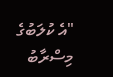"އެ ކުލަބުގެ މިސްރާބު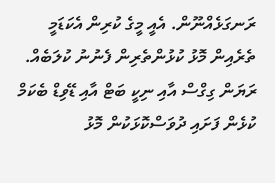ރަނގަޅެއްނޫން. އެއީ މީގެ ކުރިން އެކަޑަމީ ތެރެއިން މޮޅު ކުޅުންތެރިން ފެނުނު ކުލަބެއް. ރަޔަން ގިގްސް އާއި ނިކީ ބަޓް އާއި ޑޭވިޑް ބެކަމް ކުޅެން ފަށައި ދުވަސްކޮޅަކުން މޮޅު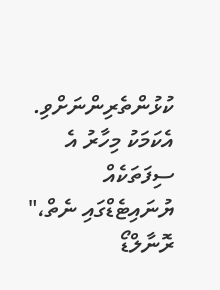ކުޅުންތެރިންނަށްވި. އެކަމަކު މިހާރު އެ ސިފަތަކެއް ޔުނައިޓެޑްގައި ނެތް،" ރޮނާލްޑޯ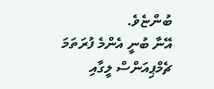ބުންޏެވެ.
އޭނާ ބުނީ އެންމެ ފުރަތަމަ ޗެމްޕިއަންސް ލީގާއި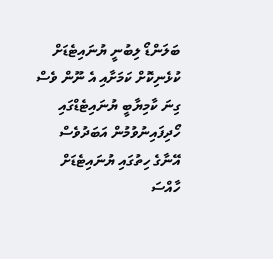ބަލަންޑޯ ލިބުނީ ޔުނައިޓެޑަށް ކުޅެނިކޮށް ކަމަށާއި އެ ނޫން ވެސް ގިނަ ކާމިޔާބީ ޔުނައިޓެޑްގައި ހޯދިފައިނުވުމުން އަބަދުވެސް އޭނާގެ ހިތުގައި ޔުނައިޓެޑަށް ހާއްސަ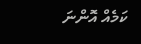ކަމެއް އޮންނަ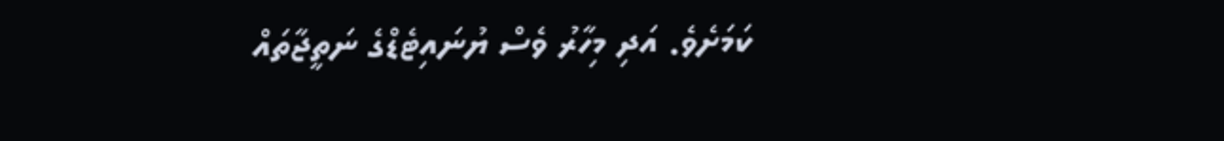ކަމަށެވެ. އަދި މިހާރު ވެސް ޔުނައިޓެޑްގެ ނަތީޖާތައް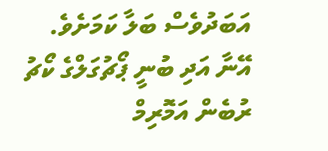އަބަދުވެސް ބަލާ ކަމަށެވެ.
އޭނާ އަދި ބުނީ ޕޯޗުގަލްގެ ކޯޗު ރުބެން އަމޮރިމް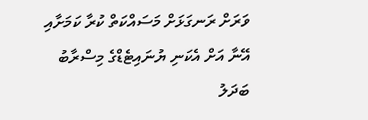ވަރަށް ރަނގަޅަށް މަސައްކަތް ކުރާ ކަމަށާއި އޭނާ އަށް އެކަނި ޔުނައިޓެޑްގެ މިސްރާބު ބަދަލު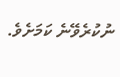ނުކުރެވޭނެ ކަމަށެވެ.